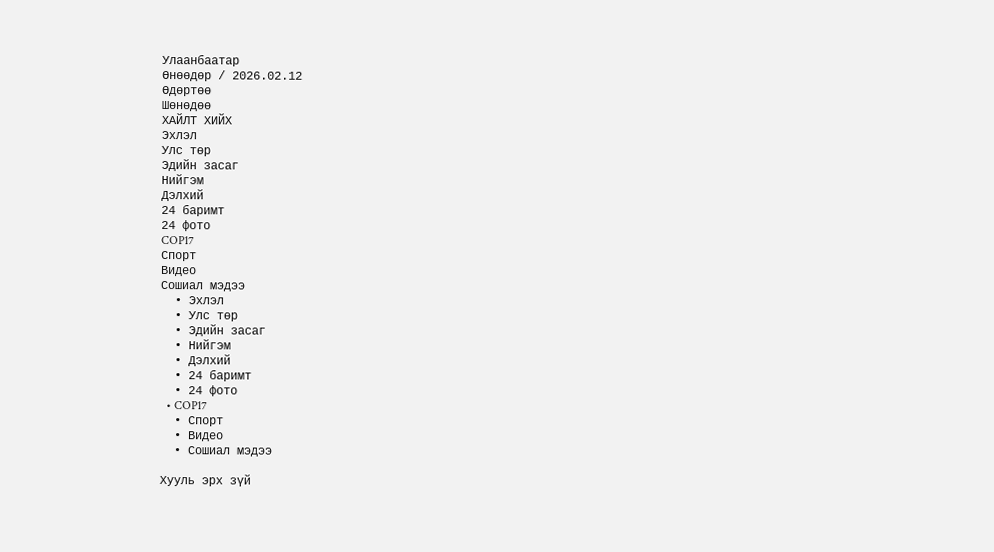Улаанбаатар
Өнөөдөр / 2026.02.12
Өдөртөө
Шөнөдөө
ХАЙЛТ ХИЙХ
Эхлэл
Улс төр
Эдийн засаг
Нийгэм
Дэлхий
24 баримт
24 фото
COP17
Спорт
Видео
Сошиал мэдээ
  • Эхлэл
  • Улс төр
  • Эдийн засаг
  • Нийгэм
  • Дэлхий
  • 24 баримт
  • 24 фото
  • COP17
  • Спорт
  • Видео
  • Сошиал мэдээ

Хууль эрх зүй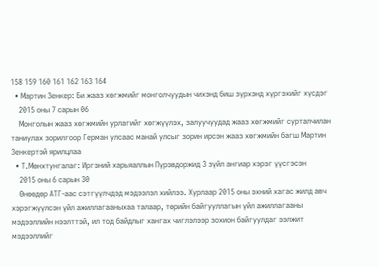158 159 160 161 162 163 164
  • Мартин Зенкер: Би жааз хөгжмийг монголчуудын чихэнд биш зүрхэнд хүргэхийг хүсдэг
    2015 оны 7 сарын 06
    Монголын жааз хөгжмийн урлагийг хөгжүүлэх, залуучуудад жааз хөгжмийг сурталчилан таниулах зорилгоор Герман улсаас манай улсыг зорин ирсэн жааз хөгжмийн багш Мартин Зенкертэй ярилцлаа
  • Т.Мөнхтунгалаг: Иргэний харьяаллын Пүрэвдоржид 3 зүйл ангиар хэрэг үүсгэсэн
    2015 оны 6 сарын 30
    Өнөөдөр АТГ-аас сэтгүүлчдэд мэдээлэл хийлээ. Хурлаар 2015 оны эхний хагас жилд авч хэрэгжүүлсэн үйл ажиллагааныхаа талаар, төрийн байгууллагын үйл ажиллагааны мэдээллийн нээлттэй, ил тод байдлыг хангах чиглэлээр зохион байгуулдаг ээлжит мэдээллийг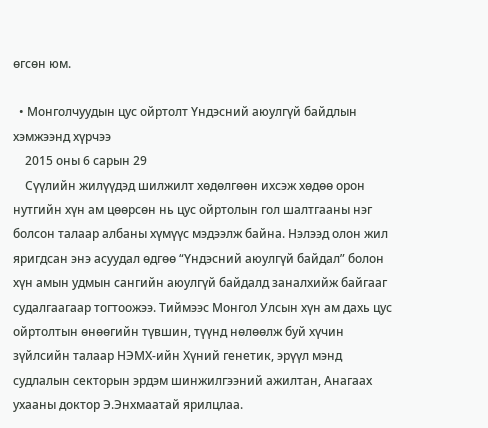өгсөн юм.

  • Монголчуудын цус ойртолт Үндэсний аюулгүй байдлын хэмжээнд хүрчээ
    2015 оны 6 сарын 29
    Сүүлийн жилүүдэд шилжилт хөдөлгөөн ихсэж хөдөө орон нутгийн хүн ам цөөрсөн нь цус ойртолын гол шалтгааны нэг болсон талаар албаны хүмүүс мэдээлж байна. Нэлээд олон жил яригдсан энэ асуудал өдгөө “Үндэсний аюулгүй байдал” болон хүн амын удмын сангийн аюулгүй байдалд заналхийж байгааг судалгаагаар тогтоожээ. Тиймээс Монгол Улсын хүн ам дахь цус ойртолтын өнөөгийн түвшин, түүнд нөлөөлж буй хүчин зүйлсийн талаар НЭМХ-ийн Хүний генетик, эрүүл мэнд судлалын секторын эрдэм шинжилгээний ажилтан, Анагаах ухааны доктор Э.Энхмаатай ярилцлаа.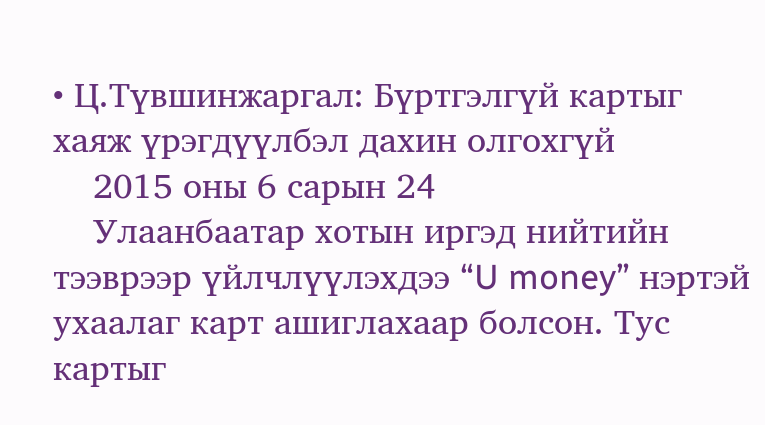• Ц.Түвшинжаргал: Бүртгэлгүй картыг хаяж үрэгдүүлбэл дахин олгохгүй
    2015 оны 6 сарын 24
    Улаанбаатар хотын иргэд нийтийн тээврээр үйлчлүүлэхдээ “U money” нэртэй ухаалаг карт ашиглахаар болсон. Тус картыг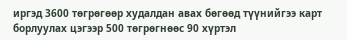иргэд 3600 төгрөгөөр худалдан авах бөгөөд түүнийгээ карт борлуулах цэгээр 500 төгрөгнөөс 90 хүртэл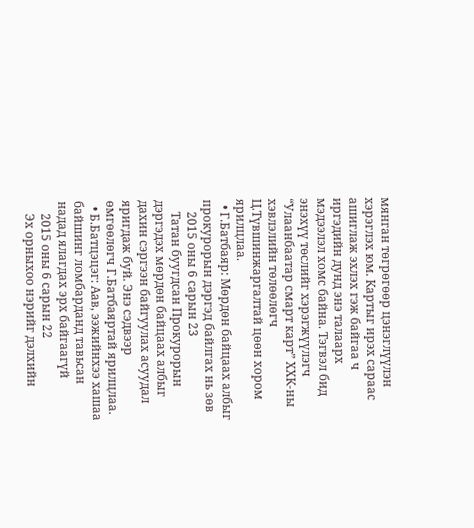мянган төгрөгөөр цэнэглүүлэн хэрэглэх юм. Картыг ирэх сараас ашиглаж эхлэх гэж байгаа ч иргэдийн дунд энэ талаарх мэдээлэл хомс байна. Тэгвэл бид энэхүү төслийг хэрэгжүүлэгч “Улаанбаатар смарт карт” ХХК-ны хэвлэлийн төлөөлөгч Ц.Түвшинжаргалтай цөөн хором ярилцлаа.
  • Г.Батбаяр: Мөрдөн байцаах албыг прокурорын дэргэд байлгах нь зөв
    2015 оны 6 сарын 23
    Татан буугдсан Прокурорын дэргэдэх мөрдөн байцаах албыг дахин сэргээн байгуулах асуудал яригдаж буй. Энэ сэдвээр өмгөөлөгч Г.Батбаяртай ярилцлаа.
  • Б.Батцэцэг: Аав, ээжийнхээ хашаа байшинг ломбарданд тавьсан надад ялагдах эрх байгаагүй
    2015 оны 6 сарын 22
    Эх орныхоо нэрийг дэлхийн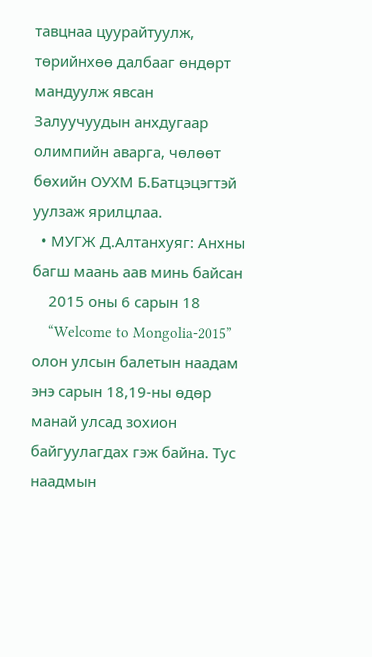тавцнаа цуурайтуулж, төрийнхөө далбааг өндөрт мандуулж явсан Залуучуудын анхдугаар олимпийн аварга, чөлөөт бөхийн ОУХМ Б.Батцэцэгтэй уулзаж ярилцлаа.
  • МУГЖ Д.Алтанхуяг: Анхны багш маань аав минь байсан
    2015 оны 6 сарын 18
    “Welcome to Mongolia-2015” олон улсын балетын наадам энэ сарын 18,19-ны өдөр манай улсад зохион байгуулагдах гэж байна. Тус наадмын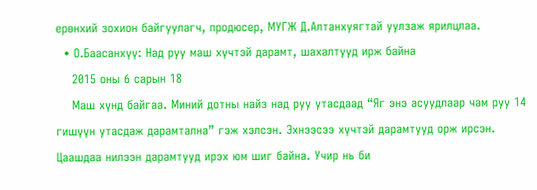ерөнхий зохион байгуулагч, продюсер, МУГЖ Д.Алтанхуягтай уулзаж ярилцлаа.
  • О.Баасанхүү: Над руу маш хүчтэй дарамт, шахалтууд ирж байна
    2015 оны 6 сарын 18
    Маш хүнд байгаа. Миний дотны найз над руу утасдаад “Яг энэ асуудлаар чам руу 14 гишүүн утасдаж дарамтална” гэж хэлсэн. Эхнээсээ хүчтэй дарамтууд орж ирсэн. Цаашдаа нилээн дарамтууд ирэх юм шиг байна. Учир нь би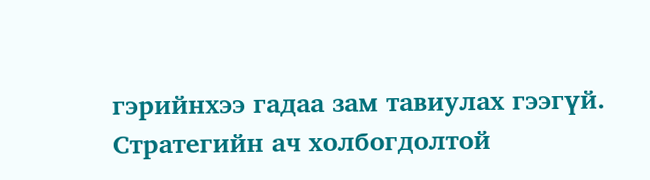гэрийнхээ гадаа зам тавиулах гээгүй. Стратегийн ач холбогдолтой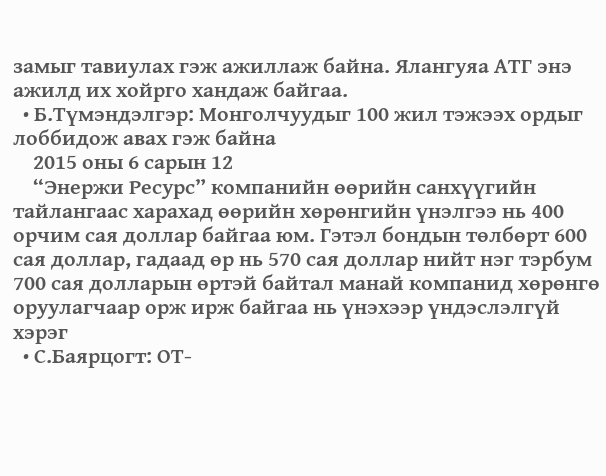замыг тавиулах гэж ажиллаж байна. Ялангуяа АТГ энэ ажилд их хойрго хандаж байгаа.
  • Б.Түмэндэлгэр: Монголчуудыг 100 жил тэжээх ордыг лоббидож авах гэж байна
    2015 оны 6 сарын 12
    “Энержи Ресурс” компанийн өөрийн санхүүгийн тайлангаас харахад өөрийн хөрөнгийн үнэлгээ нь 400 орчим сая доллар байгаа юм. Гэтэл бондын төлбөрт 600 сая доллар, гадаад өр нь 570 сая доллар нийт нэг тэрбум 700 сая долларын өртэй байтал манай компанид хөрөнгө оруулагчаар орж ирж байгаа нь үнэхээр үндэслэлгүй хэрэг
  • С.Баярцогт: ОТ-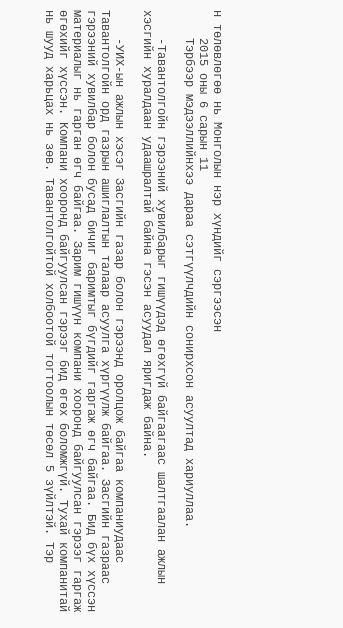н төлөвлөгөө нь Монголын нэр хүндийг сэргээсэн
    2015 оны 6 сарын 11
    Тэрбээр мэдээллийнхээ дараа сэтгүүлчдийн сонирхсон асуултад хариуллаа.

    -Тавантолгойн гэрээний хувилбарыг гишүүдэд өгөхгүй байгаагаас шалтгаалан ажлын хэсгийн хуралдаан удаашралтай байна гэсэн асуудал яригдаж байна.

    -УИХ-ын ажлын хэсэг Засгийн газар болон гэрээнд оролцож байгаа компаниудаас Тавантолгойн орд газрын ашиглалтын талаар асуулга хүргүүлж байгаа. Засгийн газраас гэрээний хувилбар болон бусад бичиг баримтыг бүгдийг гаргаж өгч байгаа. Бид бүх хүссэн материалыг нь гарган өгч байгаа. Зарим гишүүн компани хооронд байгуулсан гэрээг гаргаж өгөхийг хүссэн. Компани хооронд байгуулсан гэрээг бид өгөх боломжгүй. Тухай компанитай нь шууд харьцах нь зөв. Тавантолгойтой холбоотой тогтоолын төсөл 5 зүйлтэй. Тэр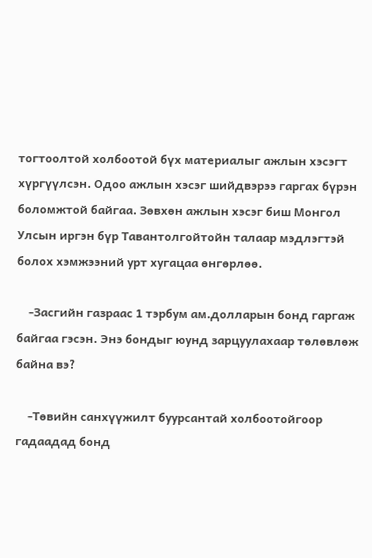тогтоолтой холбоотой бүх материалыг ажлын хэсэгт хүргүүлсэн. Одоо ажлын хэсэг шийдвэрээ гаргах бүрэн боломжтой байгаа. Зөвхөн ажлын хэсэг биш Монгол Улсын иргэн бүр Тавантолгойтойн талаар мэдлэгтэй болох хэмжээний урт хугацаа өнгөрлөө.

    -Засгийн газраас 1 тэрбум ам.долларын бонд гаргаж байгаа гэсэн. Энэ бондыг юунд зарцуулахаар төлөвлөж байна вэ?

    -Төвийн санхүүжилт буурсантай холбоотойгоор гадаадад бонд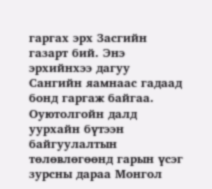гаргах эрх Засгийн газарт бий. Энэ эрхийнхээ дагуу Сангийн яамнаас гадаад бонд гаргаж байгаа. Оуютолгойн далд уурхайн бүтээн байгуулалтын төлөвлөгөөнд гарын үсэг зурсны дараа Монгол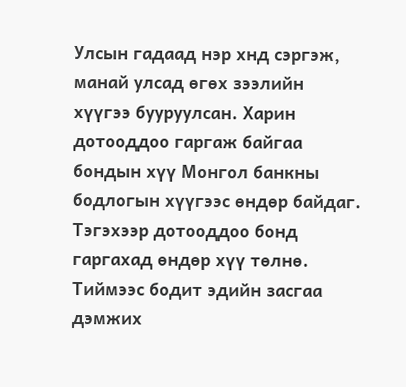Улсын гадаад нэр хнд сэргэж, манай улсад өгөх зээлийн хүүгээ бууруулсан. Харин дотооддоо гаргаж байгаа бондын хүү Монгол банкны бодлогын хүүгээс өндөр байдаг. Тэгэхээр дотооддоо бонд гаргахад өндөр хүү төлнө. Тиймээс бодит эдийн засгаа дэмжих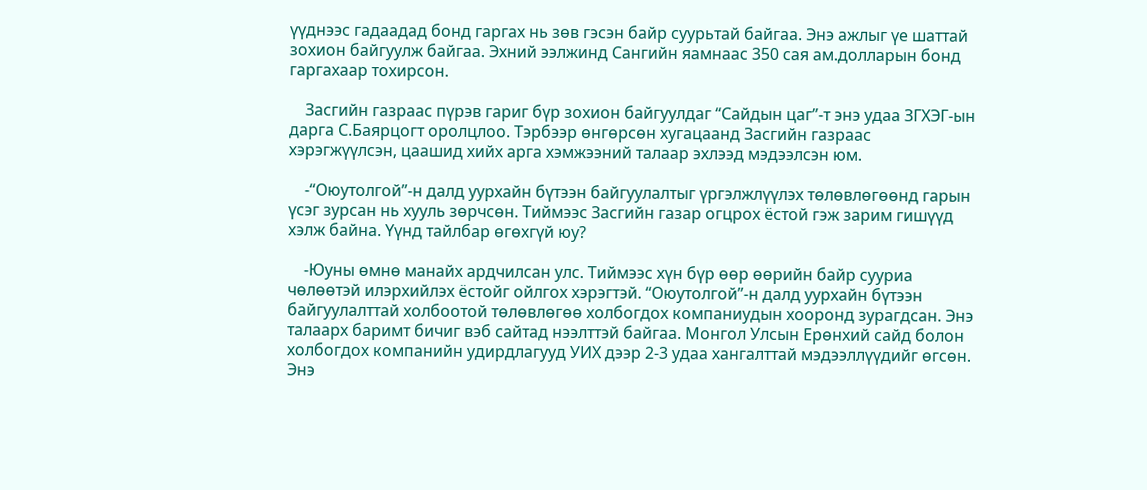үүднээс гадаадад бонд гаргах нь зөв гэсэн байр суурьтай байгаа. Энэ ажлыг үе шаттай зохион байгуулж байгаа. Эхний ээлжинд Сангийн яамнаас 350 сая ам.долларын бонд гаргахаар тохирсон.

    Засгийн газраас пүрэв гариг бүр зохион байгуулдаг “Сайдын цаг”-т энэ удаа ЗГХЭГ-ын дарга С.Баярцогт оролцлоо. Тэрбээр өнгөрсөн хугацаанд Засгийн газраас хэрэгжүүлсэн, цаашид хийх арга хэмжээний талаар эхлээд мэдээлсэн юм.

    -“Оюутолгой”-н далд уурхайн бүтээн байгуулалтыг үргэлжлүүлэх төлөвлөгөөнд гарын үсэг зурсан нь хууль зөрчсөн. Тиймээс Засгийн газар огцрох ёстой гэж зарим гишүүд хэлж байна. Үүнд тайлбар өгөхгүй юу?

    -Юуны өмнө манайх ардчилсан улс. Тиймээс хүн бүр өөр өөрийн байр сууриа чөлөөтэй илэрхийлэх ёстойг ойлгох хэрэгтэй. “Оюутолгой”-н далд уурхайн бүтээн байгуулалттай холбоотой төлөвлөгөө холбогдох компаниудын хооронд зурагдсан. Энэ талаарх баримт бичиг вэб сайтад нээлттэй байгаа. Монгол Улсын Ерөнхий сайд болон холбогдох компанийн удирдлагууд УИХ дээр 2-3 удаа хангалттай мэдээллүүдийг өгсөн. Энэ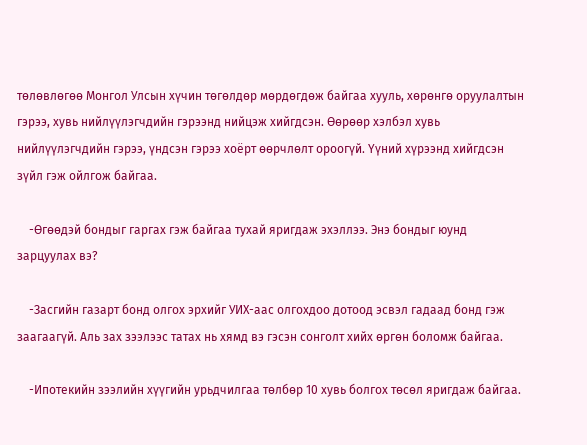төлөвлөгөө Монгол Улсын хүчин төгөлдөр мөрдөгдөж байгаа хууль, хөрөнгө оруулалтын гэрээ, хувь нийлүүлэгчдийн гэрээнд нийцэж хийгдсэн. Өөрөөр хэлбэл хувь нийлүүлэгчдийн гэрээ, үндсэн гэрээ хоёрт өөрчлөлт ороогүй. Үүний хүрээнд хийгдсэн зүйл гэж ойлгож байгаа.

    -Өгөөдэй бондыг гаргах гэж байгаа тухай яригдаж эхэллээ. Энэ бондыг юунд зарцуулах вэ?

    -Засгийн газарт бонд олгох эрхийг УИХ-аас олгохдоо дотоод эсвэл гадаад бонд гэж заагаагүй. Аль зах зээлээс татах нь хямд вэ гэсэн сонголт хийх өргөн боломж байгаа.

    -Ипотекийн зээлийн хүүгийн урьдчилгаа төлбөр 10 хувь болгох төсөл яригдаж байгаа.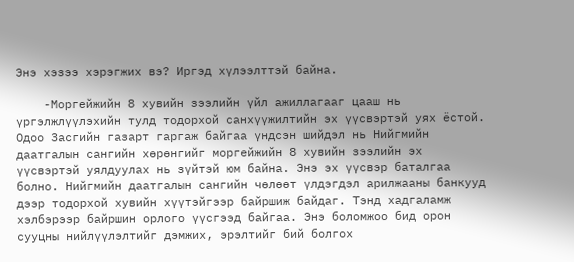Энэ хэзээ хэрэгжих вэ? Иргэд хүлээлттэй байна.

    -Моргейжийн 8 хувийн зээлийн үйл ажиллагааг цааш нь үргэлжлүүлэхийн тулд тодорхой санхүүжилтийн эх үүсвэртэй уях ёстой. Одоо Засгийн газарт гаргаж байгаа үндсэн шийдэл нь Нийгмийн даатгалын сангийн хөрөнгийг моргейжийн 8 хувийн зээлийн эх үүсвэртэй уялдуулах нь зүйтэй юм байна. Энэ эх үүсвэр баталгаа болно. Нийгмийн даатгалын сангийн чөлөөт үлдэгдэл арилжааны банкууд дээр тодорхой хувийн хүүтэйгээр байршиж байдаг. Тэнд хадгаламж хэлбэрээр байршин орлого үүсгээд байгаа. Энэ боломжоо бид орон сууцны нийлүүлэлтийг дэмжих, эрэлтийг бий болгох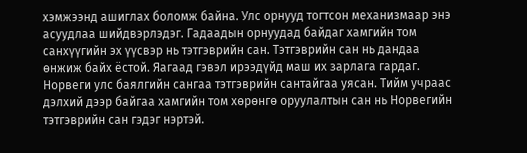хэмжээнд ашиглах боломж байна. Улс орнууд тогтсон механизмаар энэ асуудлаа шийдвэрлэдэг. Гадаадын орнуудад байдаг хамгийн том санхүүгийн эх үүсвэр нь тэтгэврийн сан. Тэтгэврийн сан нь дандаа өнжиж байх ёстой. Яагаад гэвэл ирээдүйд маш их зарлага гардаг. Норвеги улс баялгийн сангаа тэтгэврийн сантайгаа уясан. Тийм учраас дэлхий дээр байгаа хамгийн том хөрөнгө оруулалтын сан нь Норвегийн тэтгэврийн сан гэдэг нэртэй.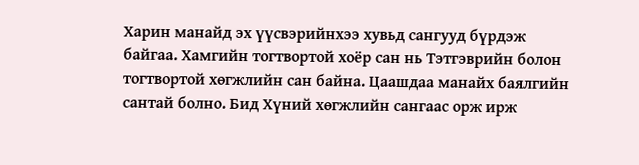Харин манайд эх үүсвэрийнхээ хувьд сангууд бүрдэж байгаа. Хамгийн тогтвортой хоёр сан нь Тэтгэврийн болон тогтвортой хөгжлийн сан байна. Цаашдаа манайх баялгийн сантай болно. Бид Хүний хөгжлийн сангаас орж ирж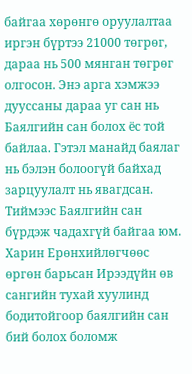байгаа хөрөнгө оруулалтаа иргэн бүртээ 21000 төгрөг, дараа нь 500 мянган төгрөг олгосон. Энэ арга хэмжээ дууссаны дараа уг сан нь Баялгийн сан болох ёс той байлаа. Гэтэл манайд баялаг нь бэлэн болоогүй байхад зарцуулалт нь явагдсан. Тиймээс Баялгийн сан бүрдэж чадахгүй байгаа юм. Харин Ерөнхийлөгчөөс өргөн барьсан Ирээдүйн өв сангийн тухай хуулинд бодитойгоор баялгийн сан бий болох боломж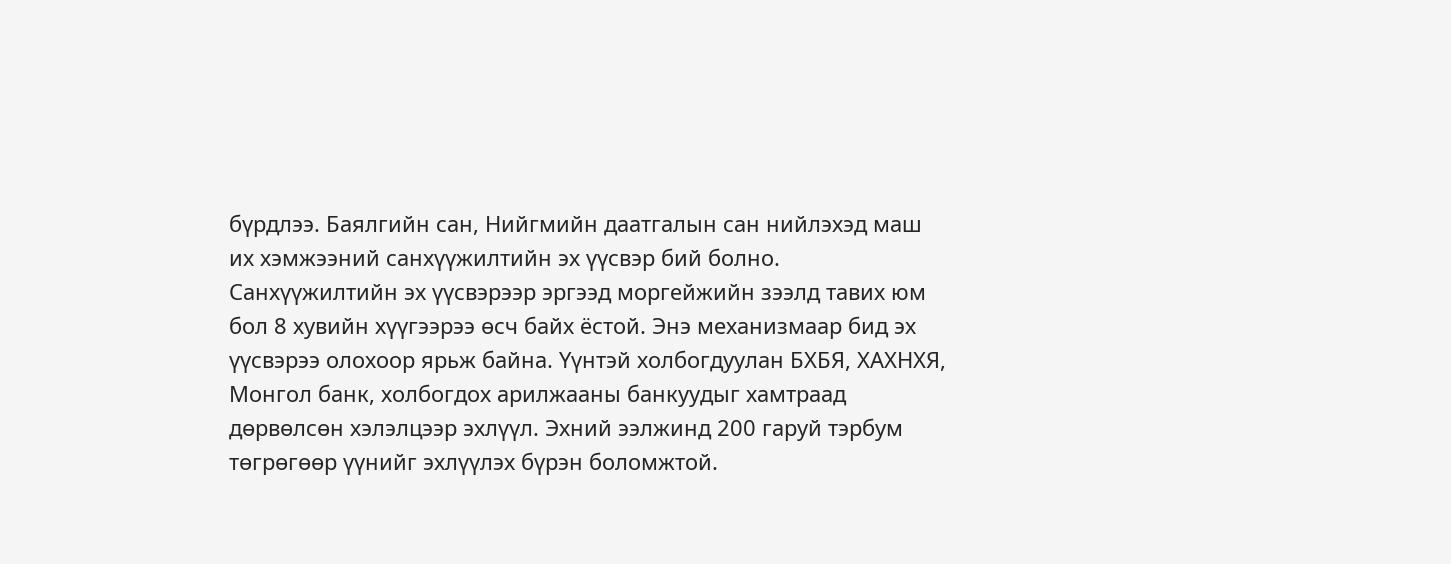бүрдлээ. Баялгийн сан, Нийгмийн даатгалын сан нийлэхэд маш их хэмжээний санхүүжилтийн эх үүсвэр бий болно. Санхүүжилтийн эх үүсвэрээр эргээд моргейжийн зээлд тавих юм бол 8 хувийн хүүгээрээ өсч байх ёстой. Энэ механизмаар бид эх үүсвэрээ олохоор ярьж байна. Үүнтэй холбогдуулан БХБЯ, ХАХНХЯ, Монгол банк, холбогдох арилжааны банкуудыг хамтраад дөрвөлсөн хэлэлцээр эхлүүл. Эхний ээлжинд 200 гаруй тэрбум төгрөгөөр үүнийг эхлүүлэх бүрэн боломжтой.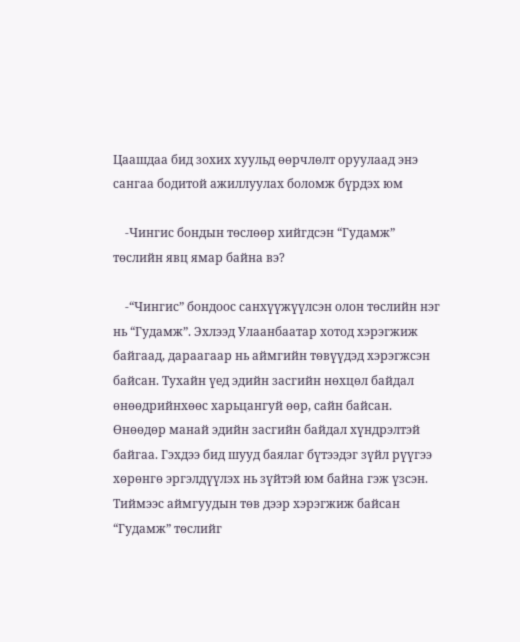Цаашдаа бид зохих хуульд өөрчлөлт оруулаад энэ сангаа бодитой ажиллуулах боломж бүрдэх юм

    -Чингис бондын төслөөр хийгдсэн “Гудамж” төслийн явц ямар байна вэ?

    -“Чингис” бондоос санхүүжүүлсэн олон төслийн нэг нь “Гудамж”. Эхлээд Улаанбаатар хотод хэрэгжиж байгаад, дараагаар нь аймгийн төвүүдэд хэрэгжсэн байсан. Тухайн үед эдийн засгийн нөхцөл байдал өнөөдрийнхөөс харьцангуй өөр, сайн байсан. Өнөөдөр манай эдийн засгийн байдал хүндрэлтэй байгаа. Гэхдээ бид шууд баялаг бүтээдэг зүйл рүүгээ хөрөнгө эргэлдүүлэх нь зүйтэй юм байна гэж үзсэн. Тиймээс аймгуудын төв дээр хэрэгжиж байсан “Гудамж” төслийг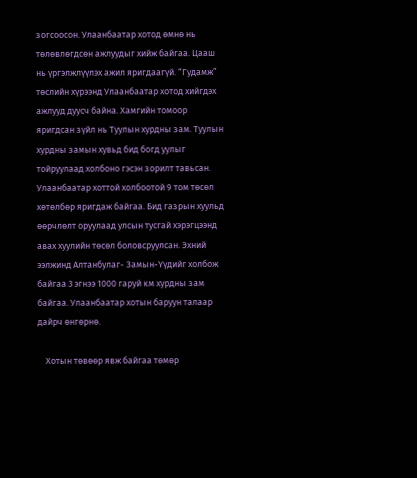зогсоосон. Улаанбаатар хотод өмнө нь төлөвлөгдсөн ажлуудыг хийж байгаа. Цааш нь үргэлжлүүлэх ажил яригдаагүй. “Гудамж” төслийн хүрээнд Улаанбаатар хотод хийгдэх ажлууд дуусч байна. Хамгийн томоор яригдсан зүйл нь Туулын хурдны зам. Туулын хурдны замын хувьд бид богд уулыг тойруулаад холбоно гэсэн зорилт тавьсан. Улаанбаатар хоттой холбоотой 9 том төсөл хөтөлбөр яригдаж байгаа. Бид газрын хуульд өөрчлөлт оруулаад улсын тусгай хэрэгцээнд авах хуулийн төсөл боловсруулсан. Эхний ээлжинд Алтанбулаг- Замын-Үүдийг холбож байгаа 3 эгнээ 1000 гаруй км хурдны зам байгаа. Улаанбаатар хотын баруун талаар дайрч өнгөрнө.

    Хотын төвөөр явж байгаа төмөр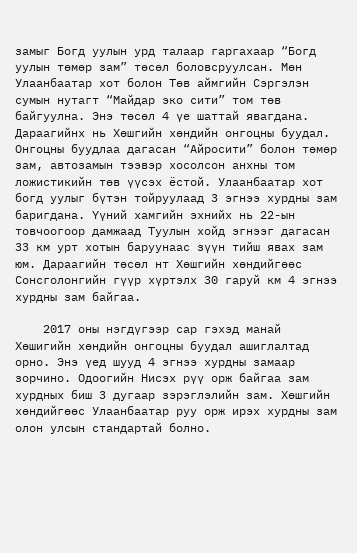замыг Богд уулын урд талаар гаргахаар “Богд уулын төмөр зам” төсөл боловсруулсан. Мөн Улаанбаатар хот болон Төв аймгийн Сэргэлэн сумын нутагт “Майдар эко сити” том төв байгуулна. Энэ төсөл 4 үе шаттай явагдана. Дараагийнх нь Хөшгийн хөндийн онгоцны буудал. Онгоцны буудлаа дагасан “Айросити” болон төмөр зам, автозамын тээвэр хосолсон анхны том ложистикийн төв үүсэх ёстой. Улаанбаатар хот богд уулыг бүтэн тойруулаад 3 эгнээ хурдны зам баригдана. Үүний хамгийн эхнийх нь 22-ын товчоогоор дамжаад Туулын хойд эгнээг дагасан 33 км урт хотын баруунаас зүүн тийш явах зам юм. Дараагийн төсөл нт Хөшгийн хөндийгөөс Сонсголонгийн гүүр хүртэлх 30 гаруй км 4 эгнээ хурдны зам байгаа.

    2017 оны нэгдүгээр сар гэхэд манай Хөшигийн хөндийн онгоцны буудал ашиглалтад орно. Энэ үед шууд 4 эгнээ хурдны замаар зорчино. Одоогийн Нисэх рүү орж байгаа зам хурдных биш 3 дугаар зэрэглэлийн зам. Хөшгийн хөндийгөөс Улаанбаатар руу орж ирэх хурдны зам олон улсын стандартай болно.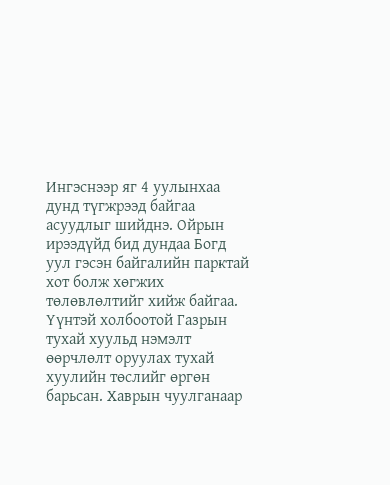Ингэснээр яг 4 уулынхаа дунд түгжрээд байгаа асуудлыг шийднэ. Ойрын ирээдүйд бид дундаа Богд уул гэсэн байгалийн парктай хот болж хөгжих төлөвлөлтийг хийж байгаа. Үүнтэй холбоотой Газрын тухай хуульд нэмэлт өөрчлөлт оруулах тухай хуулийн төслийг өргөн барьсан. Хаврын чуулганаар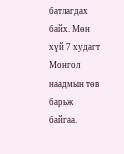батлагдах байх. Мөн хүй 7 худагт Монгол наадмын төв барьж байгаа.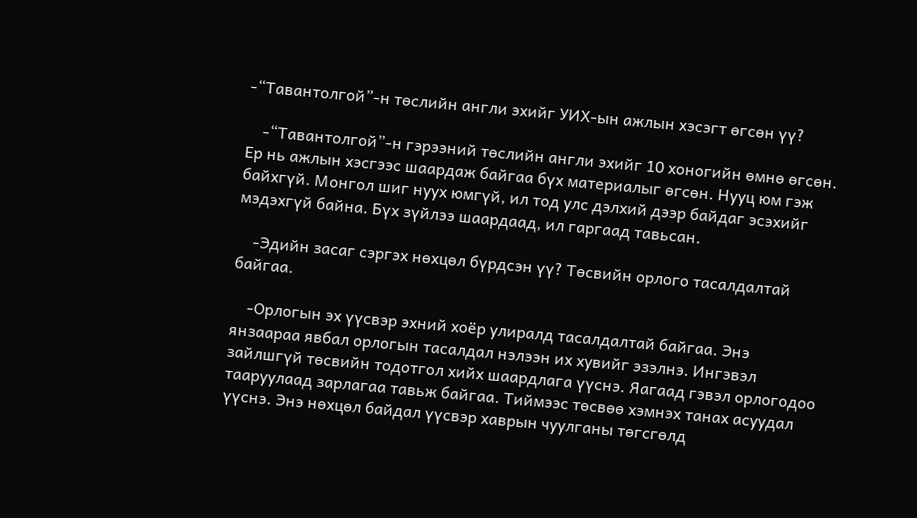-“Тавантолгой”-н төслийн англи эхийг УИХ-ын ажлын хэсэгт өгсөн үү?

    -“Тавантолгой”-н гэрээний төслийн англи эхийг 10 хоногийн өмнө өгсөн. Ер нь ажлын хэсгээс шаардаж байгаа бүх материалыг өгсөн. Нууц юм гэж байхгүй. Монгол шиг нуух юмгүй, ил тод улс дэлхий дээр байдаг эсэхийг мэдэхгүй байна. Бүх зүйлээ шаардаад, ил гаргаад тавьсан.

    -Эдийн засаг сэргэх нөхцөл бүрдсэн үү? Төсвийн орлого тасалдалтай байгаа.

    -Орлогын эх үүсвэр эхний хоёр улиралд тасалдалтай байгаа. Энэ янзаараа явбал орлогын тасалдал нэлээн их хувийг эзэлнэ. Ингэвэл зайлшгүй төсвийн тодотгол хийх шаардлага үүснэ. Яагаад гэвэл орлогодоо тааруулаад зарлагаа тавьж байгаа. Тиймээс төсвөө хэмнэх танах асуудал үүснэ. Энэ нөхцөл байдал үүсвэр хаврын чуулганы төгсгөлд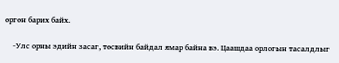өргөн барих байх.

    -Улс орны эдийн засаг, төсвийн байдал ямар байна вэ. Цаашдаа орлогын тасалдлыг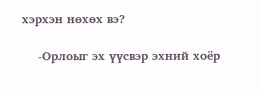хэрхэн нөхөх вэ?

    -Орлоыг эх үүсвэр эхний хоёр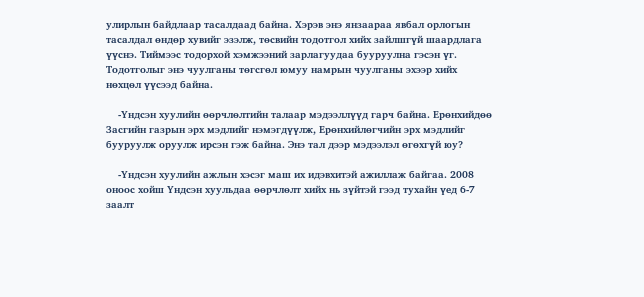улирлын байдлаар тасалдаад байна. Хэрэв энэ янзаараа явбал орлогын тасалдал өндөр хувийг эзэлж, төсвийн тодотгол хийх зайлшгүй шаардлага үүснэ. Тиймээс тодорхой хэмжээний зарлагуудаа бууруулна гэсэн үг. Тодотголыг энэ чуулганы төгсгөл юмуу намрын чуулганы эхээр хийх нөхцөл үүсээд байна.

    -Үндсэн хуулийн өөрчлөлтийн талаар мэдээллүүд гарч байна. Ерөнхийдөө Засгийн газрын эрх мэдлийг нэмэгдүүлж, Ерөнхийлөгчийн эрх мэдлийг бууруулж оруулж ирсэн гэж байна. Энэ тал дээр мэдээлэл өгөхгүй юу?

    -Үндсэн хуулийн ажлын хэсэг маш их идэвхитэй ажиллаж байгаа. 2008 оноос хойш Үндсэн хуульдаа өөрчлөлт хийх нь зүйтэй гээд тухайн үед 6-7 заалт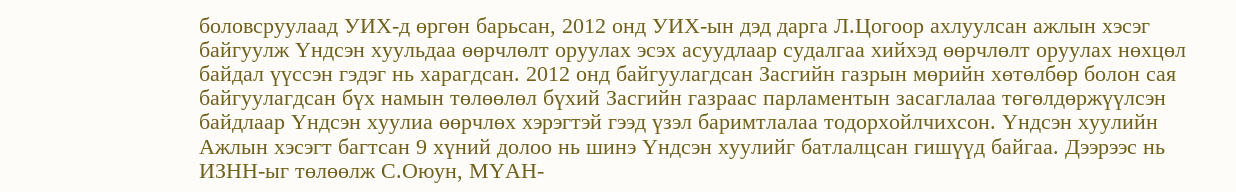боловсруулаад УИХ-д өргөн барьсан, 2012 онд УИХ-ын дэд дарга Л.Цогоор ахлуулсан ажлын хэсэг байгуулж Үндсэн хуульдаа өөрчлөлт оруулах эсэх асуудлаар судалгаа хийхэд өөрчлөлт оруулах нөхцөл байдал үүссэн гэдэг нь харагдсан. 2012 онд байгуулагдсан Засгийн газрын мөрийн хөтөлбөр болон сая байгуулагдсан бүх намын төлөөлөл бүхий Засгийн газраас парламентын засаглалаа төгөлдөржүүлсэн байдлаар Үндсэн хуулиа өөрчлөх хэрэгтэй гээд үзэл баримтлалаа тодорхойлчихсон. Үндсэн хуулийн Ажлын хэсэгт багтсан 9 хүний долоо нь шинэ Үндсэн хуулийг батлалцсан гишүүд байгаа. Дээрээс нь ИЗНН-ыг төлөөлж С.Оюун, МҮАН-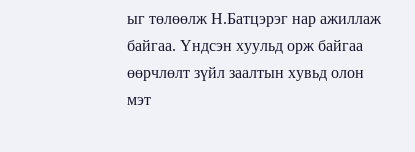ыг төлөөлж Н.Батцэрэг нар ажиллаж байгаа. Үндсэн хуульд орж байгаа өөрчлөлт зүйл заалтын хувьд олон мэт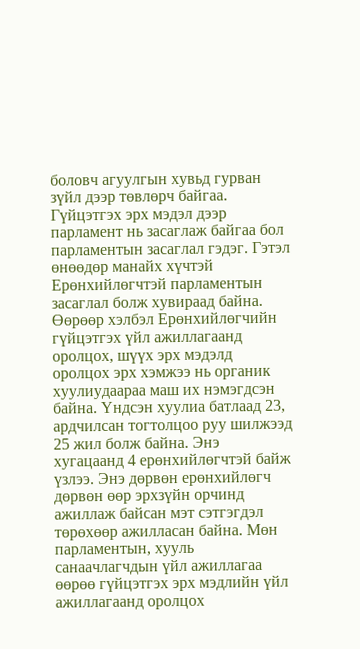боловч агуулгын хувьд гурван зүйл дээр төвлөрч байгаа. Гүйцэтгэх эрх мэдэл дээр парламент нь засаглаж байгаа бол парламентын засаглал гэдэг. Гэтэл өнөөдөр манайх хүчтэй Ерөнхийлөгчтэй парламентын засаглал болж хувираад байна. Өөрөөр хэлбэл Ерөнхийлөгчийн гүйцэтгэх үйл ажиллагаанд оролцох, шүүх эрх мэдэлд оролцох эрх хэмжээ нь органик хуулиудаараа маш их нэмэгдсэн байна. Үндсэн хуулиа батлаад 23, ардчилсан тогтолцоо руу шилжээд 25 жил болж байна. Энэ хугацаанд 4 ерөнхийлөгчтэй байж үзлээ. Энэ дөрвөн ерөнхийлөгч дөрвөн өөр эрхзүйн орчинд ажиллаж байсан мэт сэтгэгдэл төрөхөөр ажилласан байна. Мөн парламентын, хууль санаачлагчдын үйл ажиллагаа өөрөө гүйцэтгэх эрх мэдлийн үйл ажиллагаанд оролцох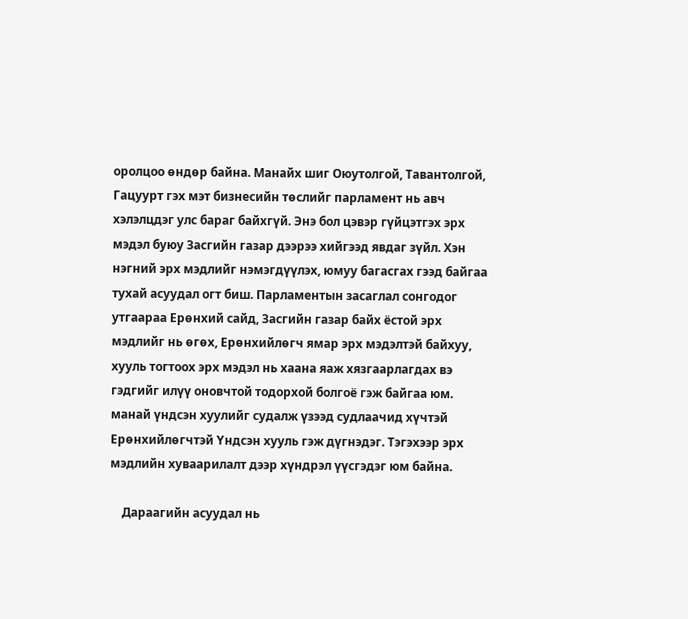оролцоо өндөр байна. Манайх шиг Оюутолгой, Тавантолгой, Гацуурт гэх мэт бизнесийн төслийг парламент нь авч хэлэлцдэг улс бараг байхгүй. Энэ бол цэвэр гүйцэтгэх эрх мэдэл буюу Засгийн газар дээрээ хийгээд явдаг зүйл. Хэн нэгний эрх мэдлийг нэмэгдүүлэх, юмуу багасгах гээд байгаа тухай асуудал огт биш. Парламентын засаглал сонгодог утгаараа Ерөнхий сайд, Засгийн газар байх ёстой эрх мэдлийг нь өгөх, Ерөнхийлөгч ямар эрх мэдэлтэй байхуу, хууль тогтоох эрх мэдэл нь хаана яаж хязгаарлагдах вэ гэдгийг илүү оновчтой тодорхой болгоё гэж байгаа юм. манай үндсэн хуулийг судалж үзээд судлаачид хүчтэй Ерөнхийлөгчтэй Үндсэн хууль гэж дүгнэдэг. Тэгэхээр эрх мэдлийн хуваарилалт дээр хүндрэл үүсгэдэг юм байна.

    Дараагийн асуудал нь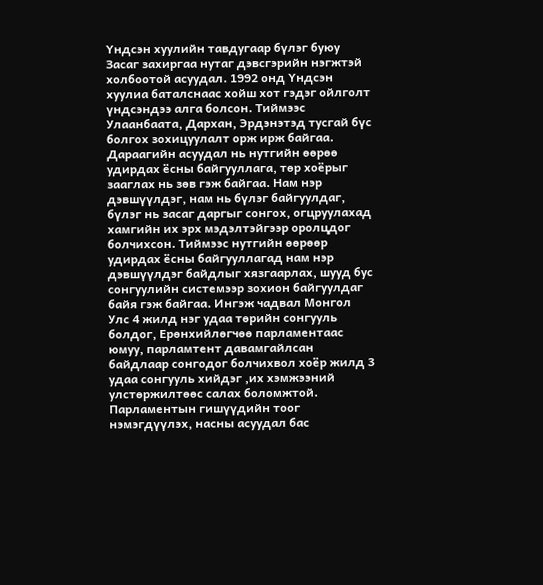Үндсэн хуулийн тавдугаар бүлэг буюу Засаг захиргаа нутаг дэвсгэрийн нэгжтэй холбоотой асуудал. 1992 онд Үндсэн хуулиа баталснаас хойш хот гэдэг ойлголт үндсэндээ алга болсон. Тиймээс Улаанбаата, Дархан, Эрдэнэтэд тусгай бүс болгох зохицуулалт орж ирж байгаа. Дараагийн асуудал нь нутгийн өөрөө удирдах ёсны байгууллага, төр хоёрыг зааглах нь зөв гэж байгаа. Нам нэр дэвшүүлдэг, нам нь бүлэг байгуулдаг, бүлэг нь засаг даргыг сонгох, огцруулахад хамгийн их эрх мэдэлтэйгээр оролцдог болчихсон. Тиймээс нутгийн өөрөөр удирдах ёсны байгууллагад нам нэр дэвшүүлдэг байдлыг хязгаарлах, шууд бус сонгуулийн системээр зохион байгуулдаг байя гэж байгаа. Ингэж чадвал Монгол Улс 4 жилд нэг удаа төрийн сонгууль болдог, Ерөнхийлөгчөө парламентаас юмуу, парламтент давамгайлсан байдлаар сонгодог болчихвол хоёр жилд 3 удаа сонгууль хийдэг ,их хэмжээний улстөржилтөөс салах боломжтой. Парламентын гишүүдийн тоог нэмэгдүүлэх, насны асуудал бас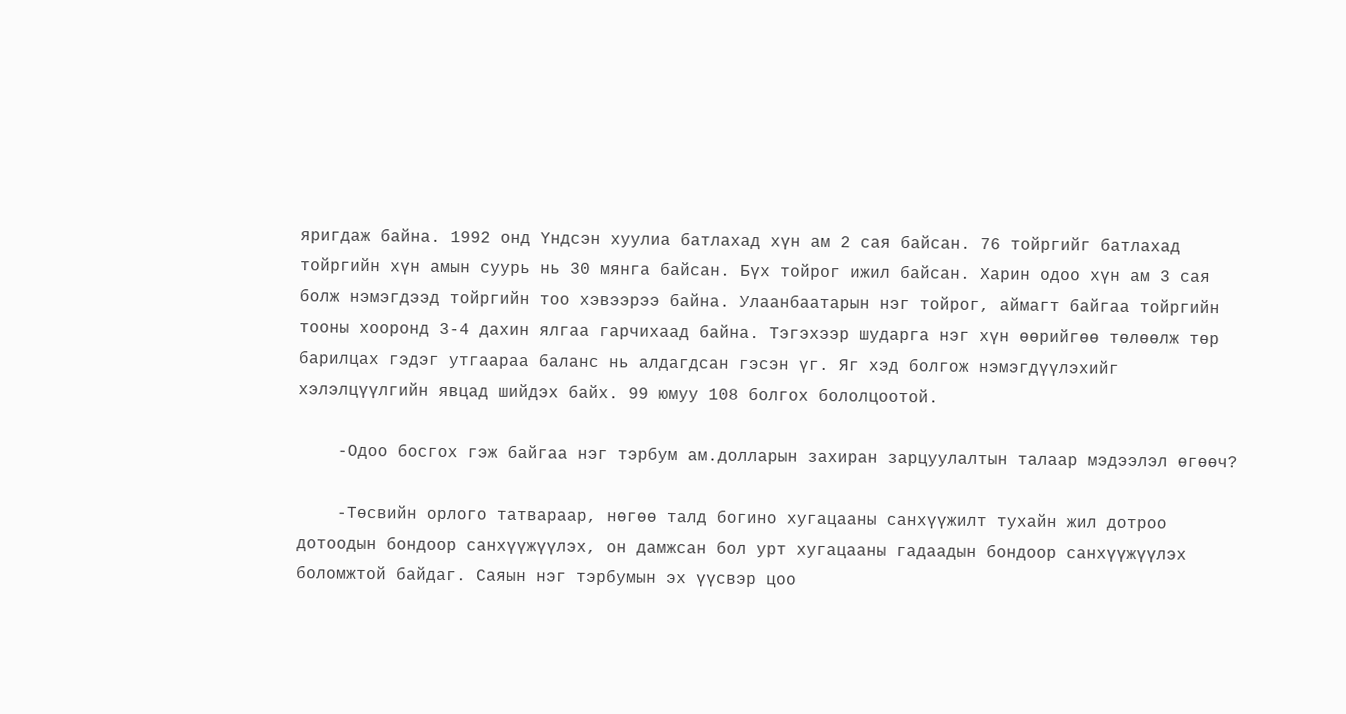яригдаж байна. 1992 онд Үндсэн хуулиа батлахад хүн ам 2 сая байсан. 76 тойргийг батлахад тойргийн хүн амын суурь нь 30 мянга байсан. Бүх тойрог ижил байсан. Харин одоо хүн ам 3 сая болж нэмэгдээд тойргийн тоо хэвээрээ байна. Улаанбаатарын нэг тойрог, аймагт байгаа тойргийн тооны хооронд 3-4 дахин ялгаа гарчихаад байна. Тэгэхээр шударга нэг хүн өөрийгөө төлөөлж төр барилцах гэдэг утгаараа баланс нь алдагдсан гэсэн үг. Яг хэд болгож нэмэгдүүлэхийг хэлэлцүүлгийн явцад шийдэх байх. 99 юмуу 108 болгох бололцоотой.

    -Одоо босгох гэж байгаа нэг тэрбум ам.долларын захиран зарцуулалтын талаар мэдээлэл өгөөч?

    -Төсвийн орлого татвараар, нөгөө талд богино хугацааны санхүүжилт тухайн жил дотроо дотоодын бондоор санхүүжүүлэх, он дамжсан бол урт хугацааны гадаадын бондоор санхүүжүүлэх боломжтой байдаг. Саяын нэг тэрбумын эх үүсвэр цоо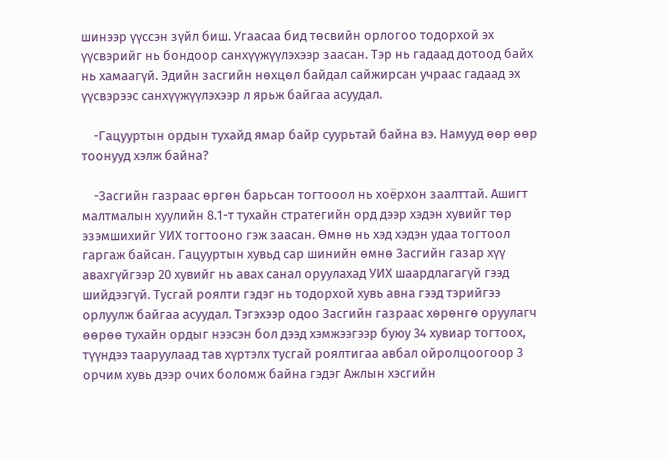шинээр үүссэн зүйл биш. Угаасаа бид төсвийн орлогоо тодорхой эх үүсвэрийг нь бондоор санхүүжүүлэхээр заасан. Тэр нь гадаад дотоод байх нь хамаагүй. Эдийн засгийн нөхцөл байдал сайжирсан учраас гадаад эх үүсвэрээс санхүүжүүлэхээр л ярьж байгаа асуудал.

    -Гацууртын ордын тухайд ямар байр суурьтай байна вэ. Намууд өөр өөр тоонууд хэлж байна?

    -Засгийн газраас өргөн барьсан тогтооол нь хоёрхон заалттай. Ашигт малтмалын хуулийн 8.1-т тухайн стратегийн орд дээр хэдэн хувийг төр эзэмшихийг УИХ тогтооно гэж заасан. Өмнө нь хэд хэдэн удаа тогтоол гаргаж байсан. Гацууртын хувьд сар шинийн өмнө Засгийн газар хүү авахгүйгээр 20 хувийг нь авах санал оруулахад УИХ шаардлагагүй гээд шийдээгүй. Тусгай роялти гэдэг нь тодорхой хувь авна гээд тэрийгээ орлуулж байгаа асуудал. Тэгэхээр одоо Засгийн газраас хөрөнгө оруулагч өөрөө тухайн ордыг нээсэн бол дээд хэмжээгээр буюу 34 хувиар тогтоох, түүндээ тааруулаад тав хүртэлх тусгай роялтигаа авбал ойролцоогоор 3 орчим хувь дээр очих боломж байна гэдэг Ажлын хэсгийн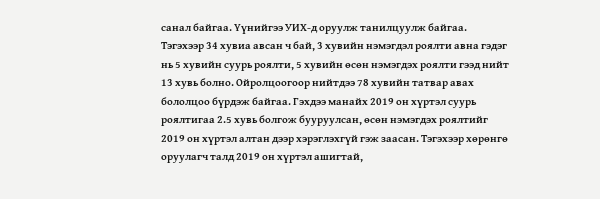санал байгаа. Үүнийгээ УИХ-д оруулж танилцуулж байгаа. Тэгэхээр 34 хувиа авсан ч бай, 3 хувийн нэмэгдэл роялти авна гэдэг нь 5 хувийн суурь роялти, 5 хувийн өсөн нэмэгдэх роялти гээд нийт 13 хувь болно. Ойролцоогоор нийтдээ 78 хувийн татвар авах бололцоо бүрдэж байгаа. Гэхдээ манайх 2019 он хүртэл суурь роялтигаа 2.5 хувь болгож бууруулсан, өсөн нэмэгдэх роялтийг 2019 он хүртэл алтан дээр хэрэглэхгүй гэж заасан. Тэгэхээр хөрөнгө оруулагч талд 2019 он хүртэл ашигтай,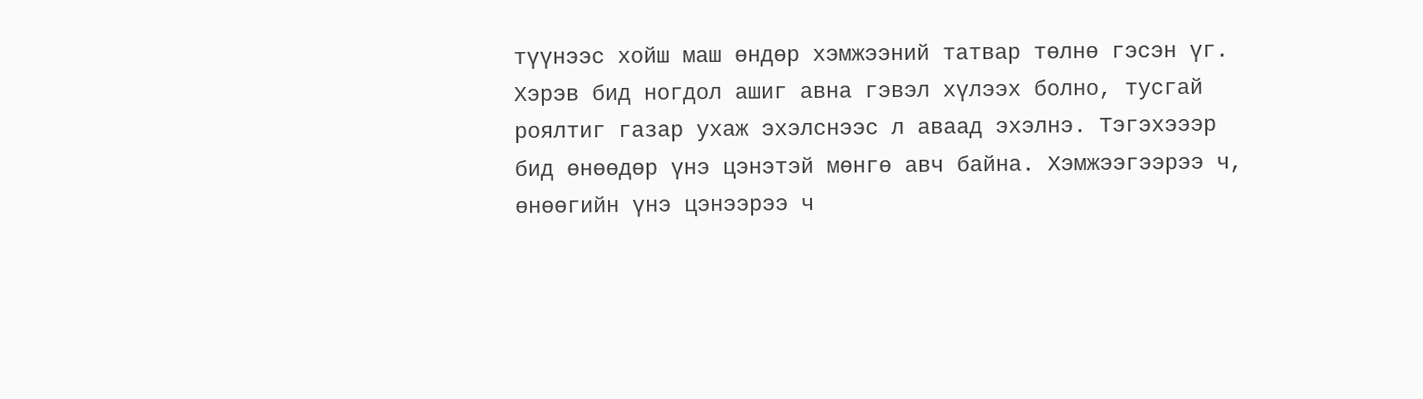түүнээс хойш маш өндөр хэмжээний татвар төлнө гэсэн үг. Хэрэв бид ногдол ашиг авна гэвэл хүлээх болно, тусгай роялтиг газар ухаж эхэлснээс л аваад эхэлнэ. Тэгэхэээр бид өнөөдөр үнэ цэнэтэй мөнгө авч байна. Хэмжээгээрээ ч, өнөөгийн үнэ цэнээрээ ч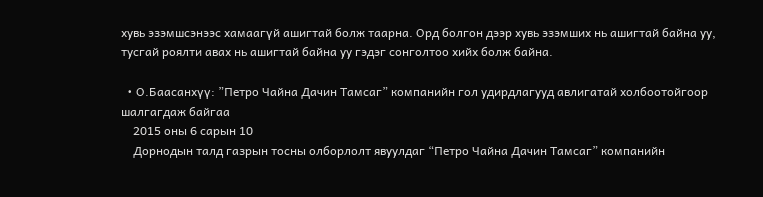хувь эзэмшсэнээс хамаагүй ашигтай болж таарна. Орд болгон дээр хувь эзэмших нь ашигтай байна уу, тусгай роялти авах нь ашигтай байна уу гэдэг сонголтоо хийх болж байна.

  • О.Баасанхүү: ”Петро Чайна Дачин Тамсаг” компанийн гол удирдлагууд авлигатай холбоотойгоор шалгагдаж байгаа
    2015 оны 6 сарын 10
    Дорнодын талд газрын тосны олборлолт явуулдаг “Петро Чайна Дачин Тамсаг” компанийн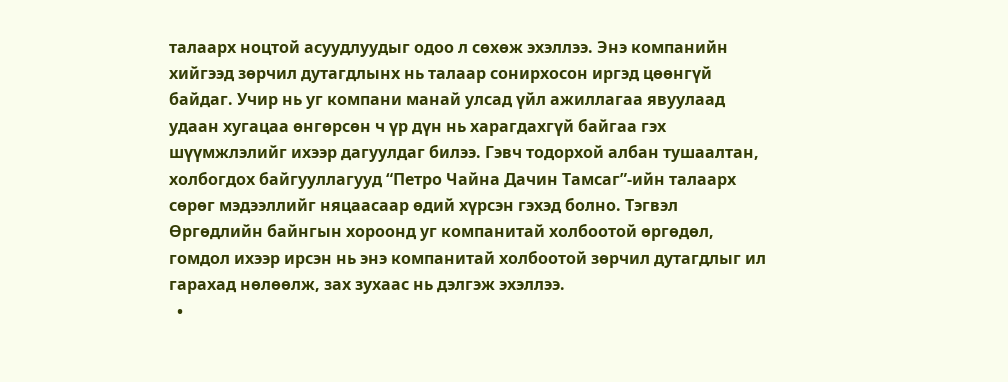талаарх ноцтой асуудлуудыг одоо л сөхөж эхэллээ. Энэ компанийн хийгээд зөрчил дутагдлынх нь талаар сонирхосон иргэд цөөнгүй байдаг. Учир нь уг компани манай улсад үйл ажиллагаа явуулаад удаан хугацаа өнгөрсөн ч үр дүн нь харагдахгүй байгаа гэх шүүмжлэлийг ихээр дагуулдаг билээ. Гэвч тодорхой албан тушаалтан, холбогдох байгууллагууд “Петро Чайна Дачин Тамсаг”-ийн талаарх сөрөг мэдээллийг няцаасаар өдий хүрсэн гэхэд болно. Тэгвэл Өргөдлийн байнгын хороонд уг компанитай холбоотой өргөдөл, гомдол ихээр ирсэн нь энэ компанитай холбоотой зөрчил дутагдлыг ил гарахад нөлөөлж, зах зухаас нь дэлгэж эхэллээ.
  •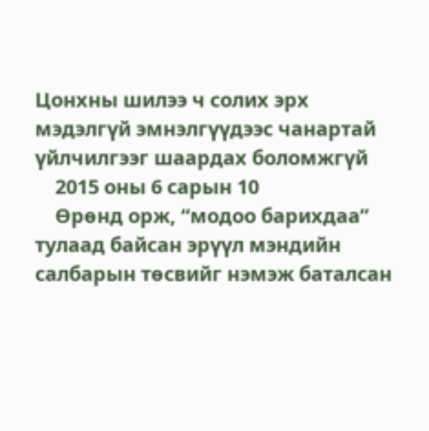Цонхны шилээ ч солих эрх мэдэлгүй эмнэлгүүдээс чанартай үйлчилгээг шаардах боломжгүй
    2015 оны 6 сарын 10
    Өрөнд орж, “модоо барихдаа” тулаад байсан эрүүл мэндийн салбарын төсвийг нэмэж баталсан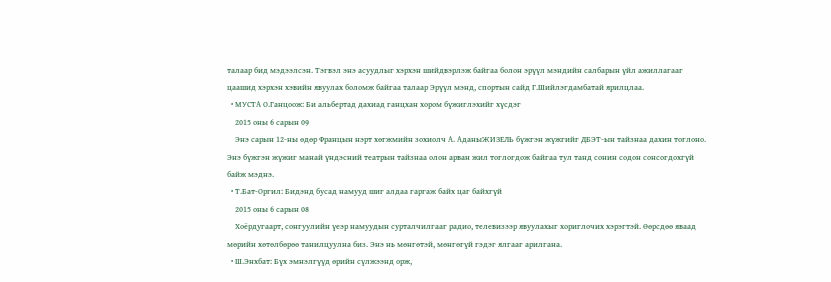талаар бид мэдээлсэн. Тэгвэл энэ асуудлыг хэрхэн шийдвэрлэж байгаа болон эрүүл мэндийн салбарын үйл ажиллагааг цаашид хэрхэн хэвийн явуулах боломж байгаа талаар Эрүүл мэнд, спортын сайд Г.Шийлэгдамбатай ярилцлаа.
  • МУСТА О.Ганцоож: Би альбертад дахиад ганцхан хором бүжиглэхийг хүсдэг
    2015 оны 6 сарын 09
    Энэ сарын 12-ны өдөр Францын нэрт хөгжмийн зохиолч А. АданыЖИЗЕЛЬ бүжгэн жүжгийг ДБЭТ-ын тайзнаа дахин тоглоно. Энэ бүжгэн жүжиг манай үндэсний театрын тайзнаа олон арван жил тоглогдож байгаа тул танд сонин содон сонсогдохгүй байж мэднэ.
  • Т.Бат-Оргил: Бидэнд бусад намууд шиг алдаа гаргаж байх цаг байхгүй
    2015 оны 6 сарын 08
    Хоёрдугаарт, сонгуулийн үеэр намуудын сурталчилгааг радио, телевизээр явуулахыг хориглочих хэрэгтэй. Өөрсдөө яваад мөрийн хөтөлбөрөө танилцуулна биз. Энэ нь мөнгөтэй, мөнгөгүй гэдэг ялгааг арилгана.
  • Ш.Энхбат: Бүх эмнэлгүүд өрийн сүлжээнд орж,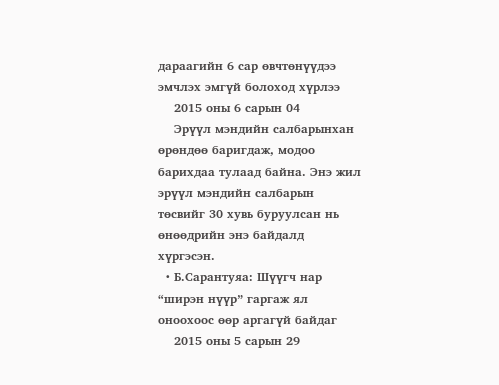дараагийн 6 сар өвчтөнүүдээ эмчлэх эмгүй болоход хүрлээ
    2015 оны 6 сарын 04
    Эрүүл мэндийн салбарынхан өрөндөө баригдаж, модоо барихдаа тулаад байна. Энэ жил эрүүл мэндийн салбарын төсвийг 30 хувь буруулсан нь өнөөдрийн энэ байдалд хүргэсэн.
  • Б.Сарантуяа: Шүүгч нар “ширэн нүүр” гаргаж ял оноохоос өөр аргагүй байдаг
    2015 оны 5 сарын 29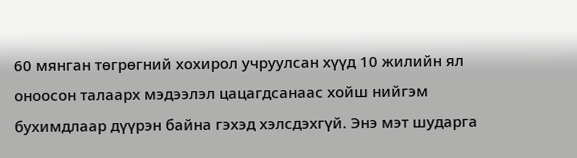60 мянган төгрөгний хохирол учруулсан хүүд 10 жилийн ял оноосон талаарх мэдээлэл цацагдсанаас хойш нийгэм бухимдлаар дүүрэн байна гэхэд хэлсдэхгүй. Энэ мэт шударга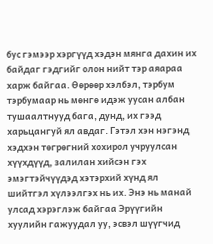бус гэмээр хэргүүд хэдэн мянга дахин их байдаг гэдгийг олон нийт тэр аяараа харж байгаа. Өөрөөр хэлбэл, тэрбум тэрбумаар нь мөнгө идэж уусан албан тушаалтнууд бага, дунд, их гээд харьцангуй ял авдаг. Гэтэл хэн нэгэнд хэдхэн төгрөгний хохирол учруулсан хүүхдүүд, залилан хийсэн гэх эмэгтэйчүүдэд хэтэрхий хүнд ял шийтгэл хүлээлгэх нь их. Энэ нь манай улсад хэрэглэж байгаа Эрүүгийн хуулийн гажуудал уу, эсвэл шүүгчид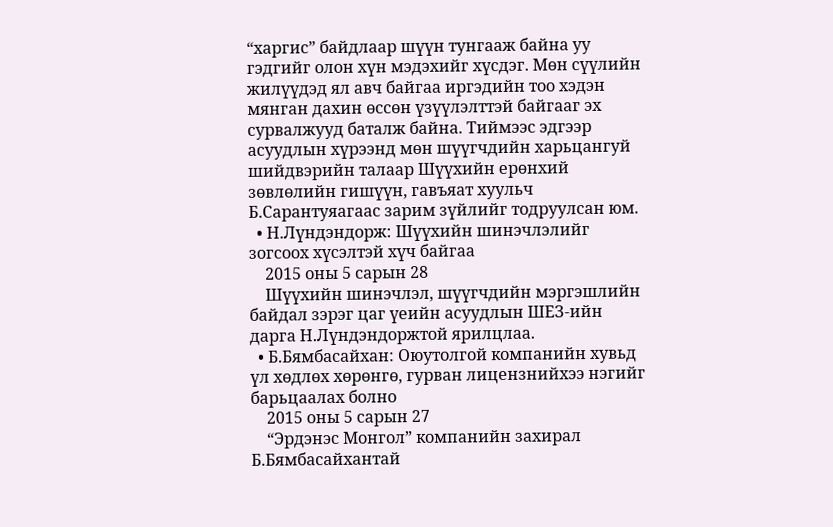“харгис” байдлаар шүүн тунгааж байна уу гэдгийг олон хүн мэдэхийг хүсдэг. Мөн сүүлийн жилүүдэд ял авч байгаа иргэдийн тоо хэдэн мянган дахин өссөн үзүүлэлттэй байгааг эх сурвалжууд баталж байна. Тиймээс эдгээр асуудлын хүрээнд мөн шүүгчдийн харьцангуй шийдвэрийн талаар Шүүхийн ерөнхий зөвлөлийн гишүүн, гавъяат хуульч Б.Сарантуяагаас зарим зүйлийг тодруулсан юм.
  • Н.Лүндэндорж: Шүүхийн шинэчлэлийг зогсоох хүсэлтэй хүч байгаа
    2015 оны 5 сарын 28
    Шүүхийн шинэчлэл, шүүгчдийн мэргэшлийн байдал зэрэг цаг үеийн асуудлын ШЕЗ-ийн дарга Н.Лүндэндоржтой ярилцлаа.
  • Б.Бямбасайхан: Оюутолгой компанийн хувьд үл хөдлөх хөрөнгө, гурван лицензнийхээ нэгийг барьцаалах болно
    2015 оны 5 сарын 27
    “Эрдэнэс Монгол” компанийн захирал Б.Бямбасайхантай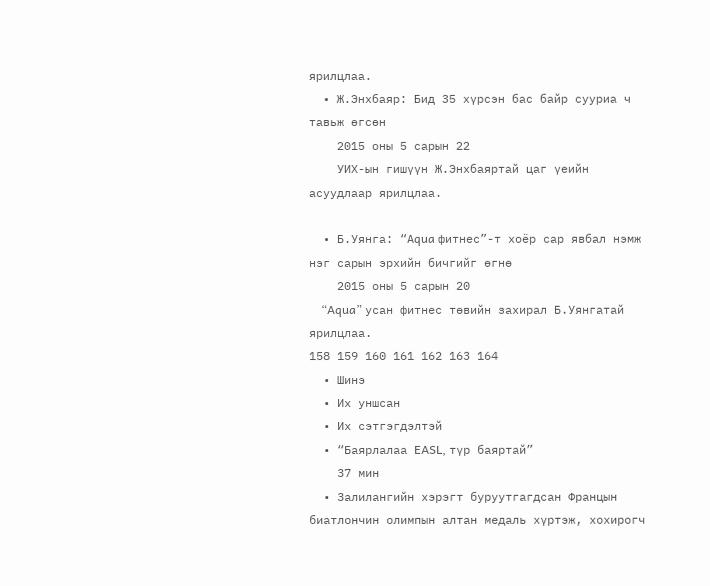ярилцлаа.
  • Ж.Энхбаяр: Бид 35 хүрсэн бас байр сууриа ч тавьж өгсөн
    2015 оны 5 сарын 22
    УИХ-ын гишүүн Ж.Энхбаяртай цаг үеийн асуудлаар ярилцлаа.

  • Б.Уянга: “Аqua фитнес”-т хоёр сар явбал нэмж нэг сарын эрхийн бичгийг өгнө
    2015 оны 5 сарын 20
    “Aqua” усан фитнес төвийн захирал Б.Уянгатай ярилцлаа.
158 159 160 161 162 163 164
  • Шинэ
  • Их уншсан
  • Их сэтгэгдэлтэй
  • “Баярлалаа EASL, түр баяртай”
    37 мин
  • Залилангийн хэрэгт буруутгагдсан Францын биатлончин олимпын алтан медаль хүртэж, хохирогч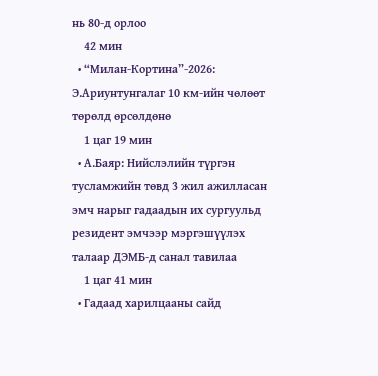нь 80-д орлоо
    42 мин
  • “Милан-Кортина”-2026: Э.Ариунтунгалаг 10 км-ийн чөлөөт төрөлд өрсөлдөнө
    1 цаг 19 мин
  • А.Баяр: Нийслэлийн түргэн тусламжийн төвд 3 жил ажилласан эмч нарыг гадаадын их сургуульд резидент эмчээр мэргэшүүлэх талаар ДЭМБ-д санал тавилаа
    1 цаг 41 мин
  • Гадаад харилцааны сайд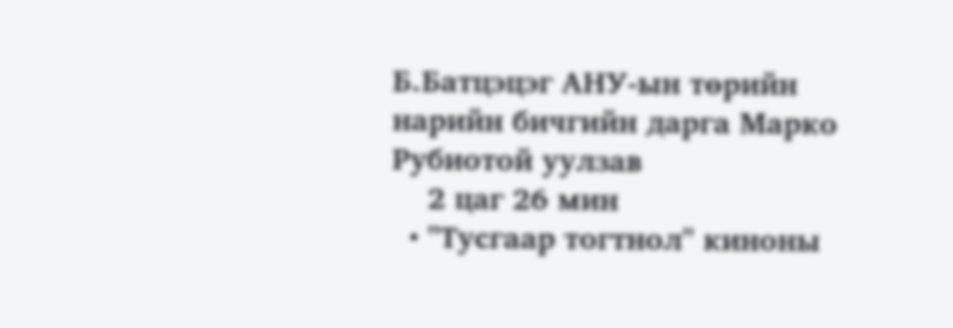Б.Батцэцэг АНУ-ын төрийн нарийн бичгийн дарга Марко Рубиотой уулзав
    2 цаг 26 мин
  • "Тусгаар тогтнол" киноны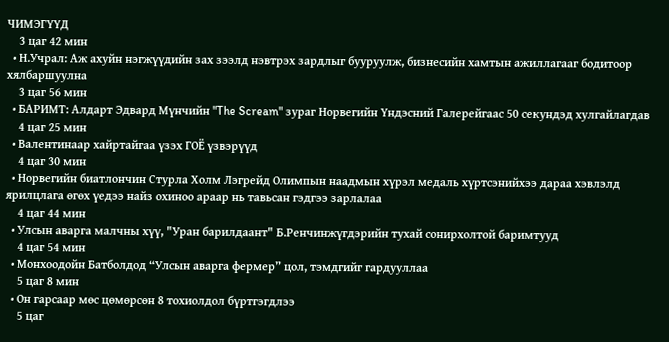ЧИМЭГҮҮД
    3 цаг 42 мин
  • Н.Учрал: Аж ахуйн нэгжүүдийн зах зээлд нэвтрэх зардлыг бууруулж, бизнесийн хамтын ажиллагааг бодитоор хялбаршуулна
    3 цаг 56 мин
  • БАРИМТ: Алдарт Эдвард Мүнчийн "The Scream" зураг Норвегийн Үндэсний Галерейгаас 50 секундэд хулгайлагдав
    4 цаг 25 мин
  • Валентинаар хайртайгаа үзэх ГОЁ үзвэрүүд
    4 цаг 30 мин
  • Норвегийн биатлончин Стурла Холм Лэгрейд Олимпын наадмын хүрэл медаль хүртсэнийхээ дараа хэвлэлд ярилцлага өгөх үедээ найз охиноо араар нь тавьсан гэдгээ зарлалаа
    4 цаг 44 мин
  • Улсын аварга малчны хүү, "Уран барилдаант" Б.Ренчинжүгдэрийн тухай сонирхолтой баримтууд
    4 цаг 54 мин
  • Монхоодойн Батболдод “Улсын аварга фермер” цол, тэмдгийг гардууллаа
    5 цаг 8 мин
  • Он гарсаар мөс цөмөрсөн 8 тохиолдол бүртгэгдлээ
    5 цаг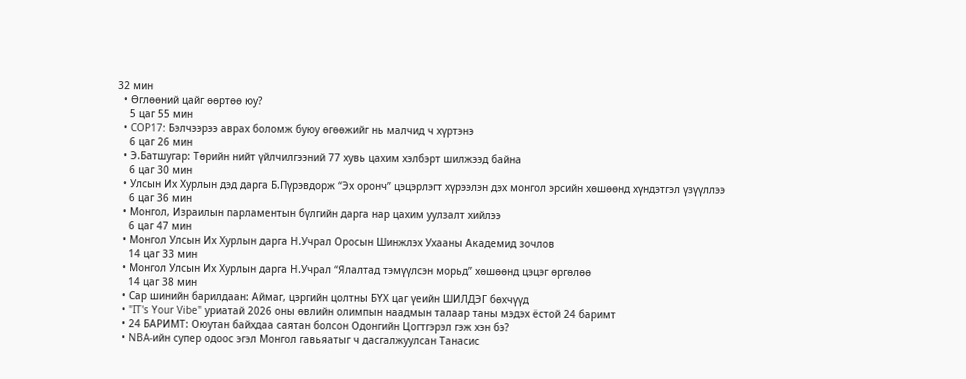32 мин
  • Өглөөний цайг өөртөө юу?
    5 цаг 55 мин
  • COP17: Бэлчээрээ аврах боломж буюу өгөөжийг нь малчид ч хүртэнэ
    6 цаг 26 мин
  • Э.Батшугар: Төрийн нийт үйлчилгээний 77 хувь цахим хэлбэрт шилжээд байна
    6 цаг 30 мин
  • Улсын Их Хурлын дэд дарга Б.Пүрэвдорж “Эх оронч” цэцэрлэгт хүрээлэн дэх монгол эрсийн хөшөөнд хүндэтгэл үзүүллээ
    6 цаг 36 мин
  • Монгол, Израилын парламентын бүлгийн дарга нар цахим уулзалт хийлээ
    6 цаг 47 мин
  • Монгол Улсын Их Хурлын дарга Н.Учрал Оросын Шинжлэх Ухааны Академид зочлов
    14 цаг 33 мин
  • Монгол Улсын Их Хурлын дарга Н.Учрал “Ялалтад тэмүүлсэн морьд” хөшөөнд цэцэг өргөлөө
    14 цаг 38 мин
  • Сар шинийн барилдаан: Аймаг, цэргийн цолтны БҮХ цаг үеийн ШИЛДЭГ бөхчүүд
  • "IT's Your Vibe" уриатай 2026 оны өвлийн олимпын наадмын талаар таны мэдэх ёстой 24 баримт
  • 24 БАРИМТ: Оюутан байхдаа саятан болсон Одонгийн Цогтгэрэл гэж хэн бэ?
  • NBA-ийн супер одоос эгэл Монгол гавьяатыг ч дасгалжуулсан Танасис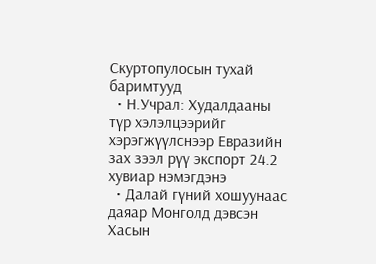Скуртопулосын тухай баримтууд
  • Н.Учрал: Худалдааны түр хэлэлцээрийг хэрэгжүүлснээр Евразийн зах зээл рүү экспорт 24.2 хувиар нэмэгдэнэ
  • Далай гүний хошуунаас даяар Монголд дэвсэн Хасын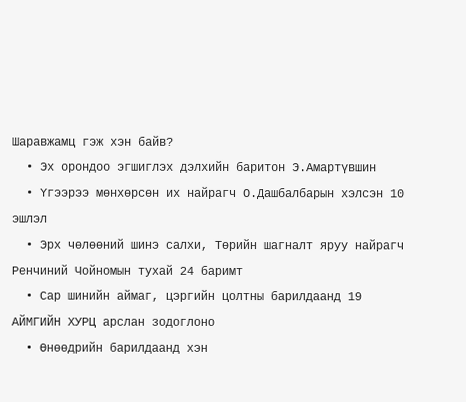Шаравжамц гэж хэн байв?
  • Эх орондоо эгшиглэх дэлхийн баритон Э.Амартүвшин
  • Үгээрээ мөнхөрсөн их найрагч О.Дашбалбарын хэлсэн 10 эшлэл
  • Эрх чөлөөний шинэ салхи, Төрийн шагналт яруу найрагч Ренчиний Чойномын тухай 24 баримт
  • Сар шинийн аймаг, цэргийн цолтны барилдаанд 19 АЙМГИЙН ХУРЦ арслан зодоглоно
  • Өнөөдрийн барилдаанд хэн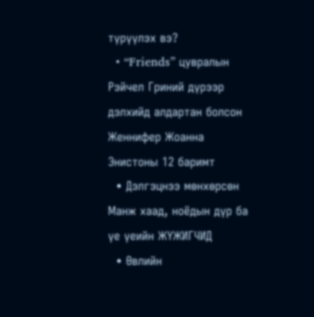түрүүлэх вэ?
  • “Friends” цувралын Рэйчел Гриний дүрээр дэлхийд алдартан болсон Женнифер Жоанна Энистоны 12 баримт
  • Дэлгэцнээ мөнхөрсөн Манж хаад, ноёдын дүр ба үе үеийн ЖҮЖИГЧИД
  • Өвлийн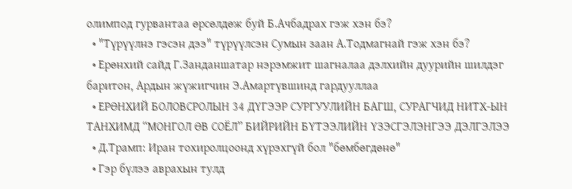олимпод гурвантаа өрсөлдөж буй Б.Ачбадрах гэж хэн бэ?
  • "Түрүүлнэ гэсэн дээ" түрүүлсэн Сумын заан А.Тодмагнай гэж хэн бэ?
  • Ерөнхий сайд Г.Занданшатар нэрэмжит шагналаа дэлхийн дуурийн шилдэг баритон, Ардын жүжигчин Э.Амартүвшинд гардууллаа
  • ЕРӨНХИЙ БОЛОВСРОЛЫН 34 ДҮГЭЭР СУРГУУЛИЙН БАГШ, СУРАГЧИД НИТХ-ЫН ТАНХИМД “МОНГОЛ ӨВ СОЁЛ” БИЙРИЙН БҮТЭЭЛИЙН ҮЗЭСГЭЛЭНГЭЭ ДЭЛГЭЛЭЭ
  • Д.Трамп: Иран тохиролцоонд хүрэхгүй бол "бөмбөгдөнө"
  • Гэр бүлээ аврахын тулд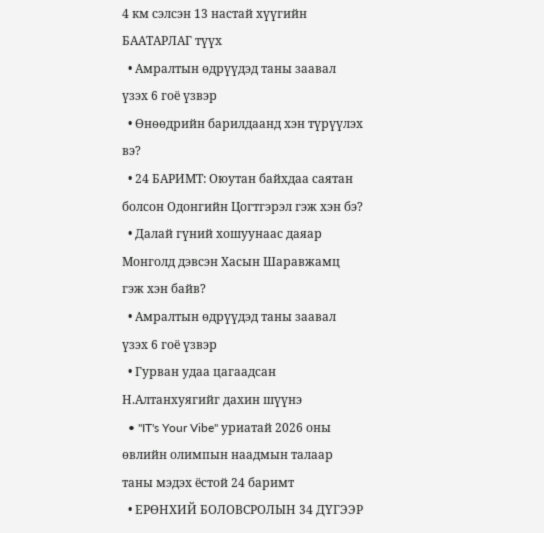4 км сэлсэн 13 настай хүүгийн БААТАРЛАГ түүх
  • Амралтын өдрүүдэд таны заавал үзэх 6 гоё үзвэр
  • Өнөөдрийн барилдаанд хэн түрүүлэх вэ?
  • 24 БАРИМТ: Оюутан байхдаа саятан болсон Одонгийн Цогтгэрэл гэж хэн бэ?
  • Далай гүний хошуунаас даяар Монголд дэвсэн Хасын Шаравжамц гэж хэн байв?
  • Амралтын өдрүүдэд таны заавал үзэх 6 гоё үзвэр
  • Гурван удаа цагаадсан Н.Алтанхуягийг дахин шүүнэ
  • "IT's Your Vibe" уриатай 2026 оны өвлийн олимпын наадмын талаар таны мэдэх ёстой 24 баримт
  • ЕРӨНХИЙ БОЛОВСРОЛЫН 34 ДҮГЭЭР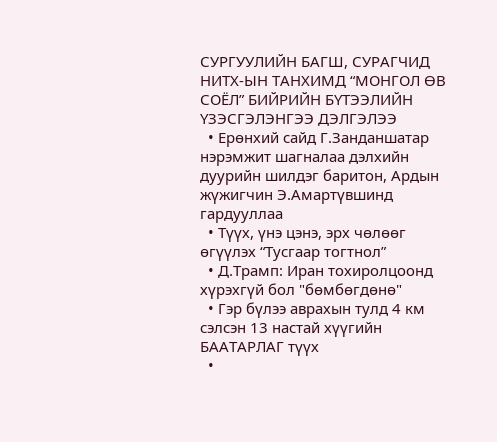СУРГУУЛИЙН БАГШ, СУРАГЧИД НИТХ-ЫН ТАНХИМД “МОНГОЛ ӨВ СОЁЛ” БИЙРИЙН БҮТЭЭЛИЙН ҮЗЭСГЭЛЭНГЭЭ ДЭЛГЭЛЭЭ
  • Ерөнхий сайд Г.Занданшатар нэрэмжит шагналаа дэлхийн дуурийн шилдэг баритон, Ардын жүжигчин Э.Амартүвшинд гардууллаа
  • Түүх, үнэ цэнэ, эрх чөлөөг өгүүлэх “Тусгаар тогтнол”
  • Д.Трамп: Иран тохиролцоонд хүрэхгүй бол "бөмбөгдөнө"
  • Гэр бүлээ аврахын тулд 4 км сэлсэн 13 настай хүүгийн БААТАРЛАГ түүх
  •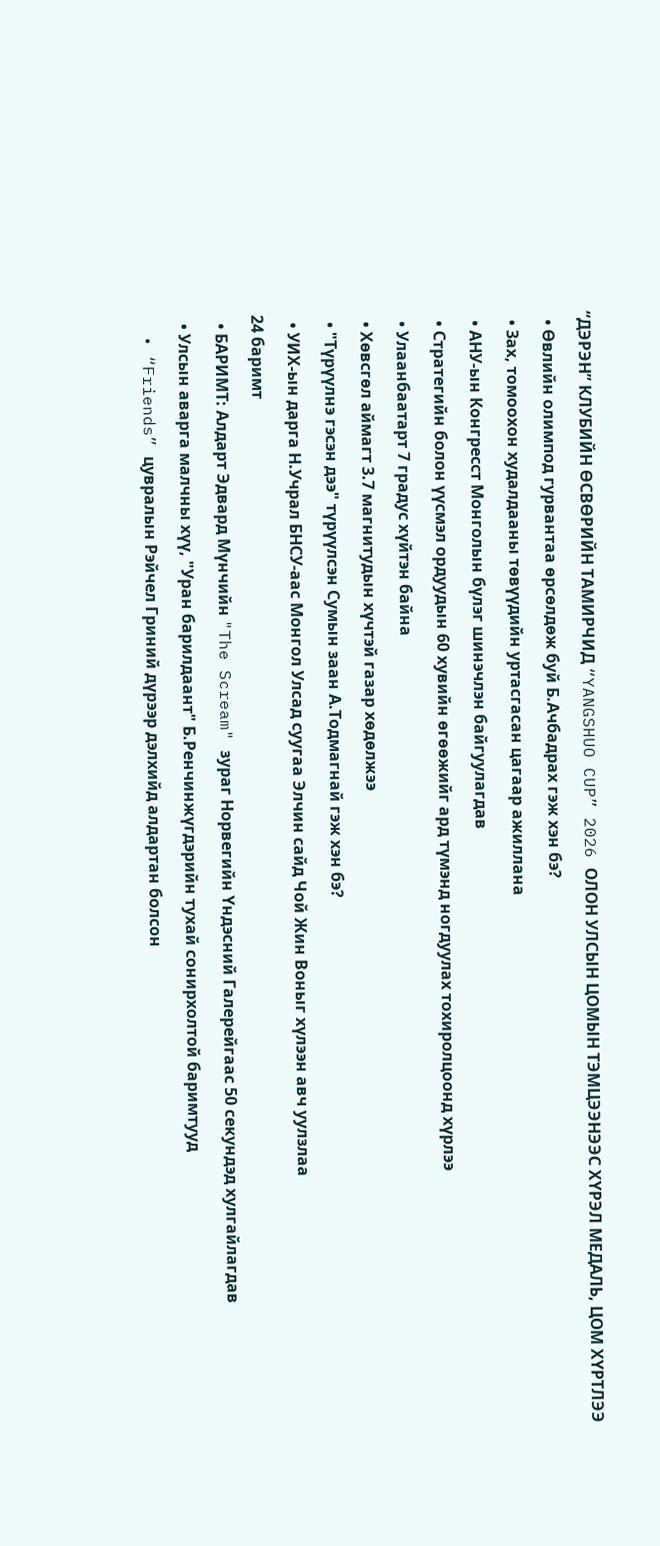“ДЭРЭН” КЛУБИЙН ӨСВӨРИЙН ТАМИРЧИД “YANGSHUO CUP” 2026 ОЛОН УЛСЫН ЦОМЫН ТЭМЦЭЭНЭЭС ХҮРЭЛ МЕДАЛЬ, ЦОМ ХҮРТЛЭЭ
  • Өвлийн олимпод гурвантаа өрсөлдөж буй Б.Ачбадрах гэж хэн бэ?
  • Зах, томоохон худалдааны төвүүдийн уртасгасан цагаар ажиллана
  • АНУ-ын Конгресст Монголын бүлэг шинэчлэн байгуулагдав
  • Стратегийн болон үүсмэл ордуудын 60 хувийн өгөөжийг ард түмэнд ногдуулах тохиролцоонд хүрлээ
  • Улаанбаатарт 7 градус хүйтэн байна
  • Хөвсгөл аймагт 3.7 магнитудын хүчтэй газар хөдөлжээ
  • "Түрүүлнэ гэсэн дээ" түрүүлсэн Сумын заан А.Тодмагнай гэж хэн бэ?
  • УИХ-ын дарга Н.Учрал БНСУ-аас Монгол Улсад суугаа Элчин сайд Чой Жин Воныг хүлээн авч уулзлаа
24 баримт
  • БАРИМТ: Алдарт Эдвард Мүнчийн "The Scream" зураг Норвегийн Үндэсний Галерейгаас 50 секундэд хулгайлагдав
  • Улсын аварга малчны хүү, "Уран барилдаант" Б.Ренчинжүгдэрийн тухай сонирхолтой баримтууд
  • “Friends” цувралын Рэйчел Гриний дүрээр дэлхийд алдартан болсон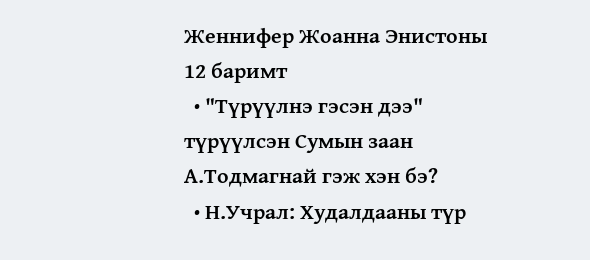Женнифер Жоанна Энистоны 12 баримт
  • "Түрүүлнэ гэсэн дээ" түрүүлсэн Сумын заан А.Тодмагнай гэж хэн бэ?
  • Н.Учрал: Худалдааны түр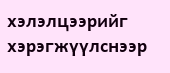хэлэлцээрийг хэрэгжүүлснээр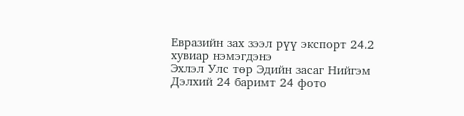Евразийн зах зээл рүү экспорт 24.2 хувиар нэмэгдэнэ
Эхлэл Улс төр Эдийн засаг Нийгэм Дэлхий 24 баримт 24 фото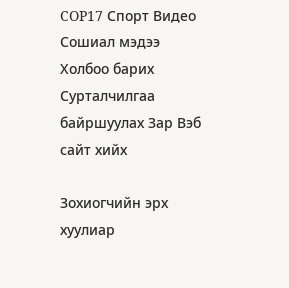COP17 Спорт Видео Сошиал мэдээ
Холбоо барих Сурталчилгаа байршуулах Зар Вэб сайт хийх

Зохиогчийн эрх хуулиар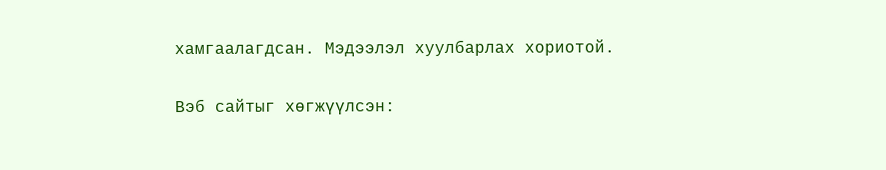хамгаалагдсан. Мэдээлэл хуулбарлах хориотой.

Вэб сайтыг хөгжүүлсэн: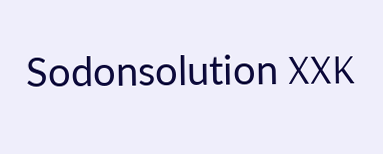Sodonsolution ХХК